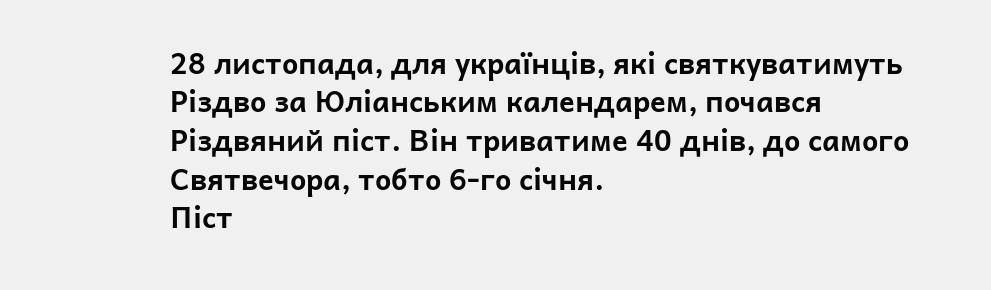28 листопада, для українців, які святкуватимуть Різдво за Юліанським календарем, почався Різдвяний піст. Він триватиме 40 днів, до самого Святвечора, тобто 6-го січня.
Піст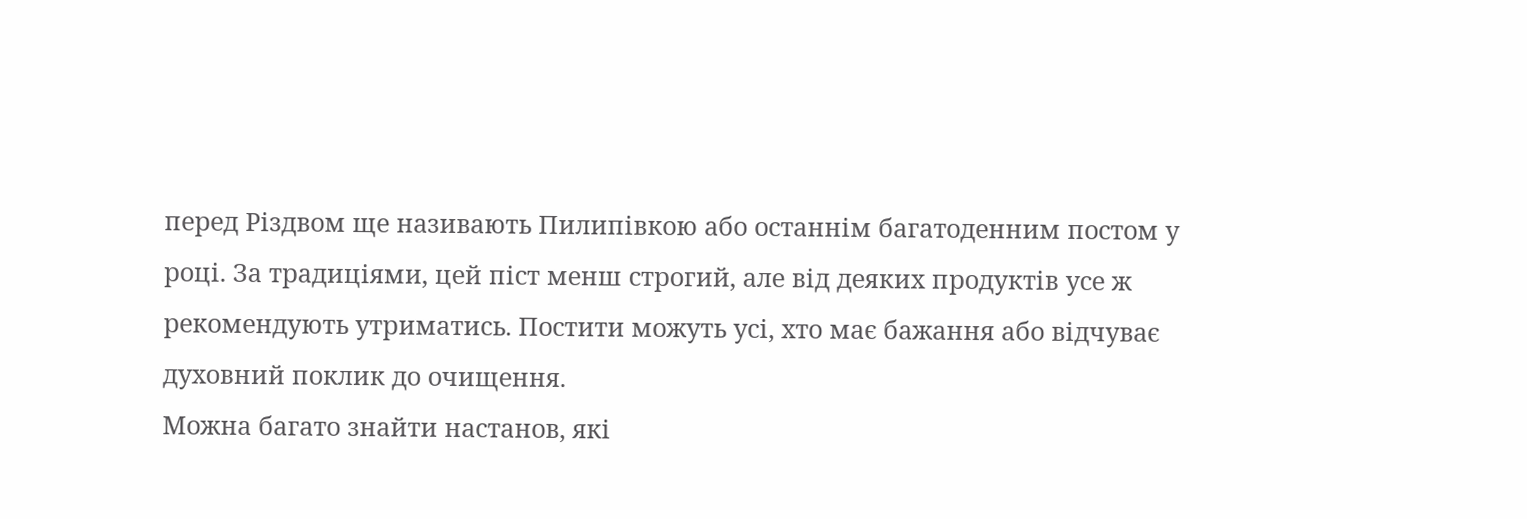перед Різдвом ще називають Пилипівкою або останнім багатоденним постом у році. За традиціями, цей піст менш строгий, але від деяких продуктів усе ж рекомендують утриматись. Постити можуть усі, хто має бажання або відчуває духовний поклик до очищення.
Можна багато знайти настанов, які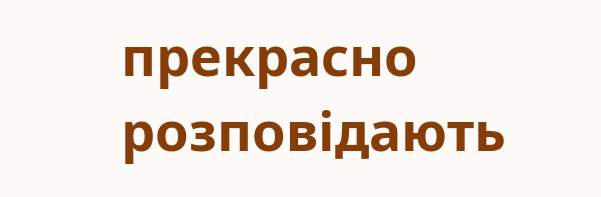прекрасно розповідають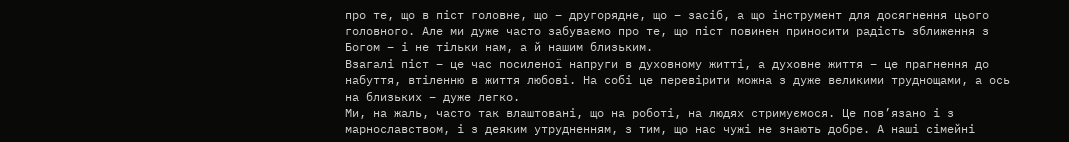про те, що в піст головне, що – другорядне, що – засіб, а що інструмент для досягнення цього головного. Але ми дуже часто забуваємо про те, що піст повинен приносити радість зближення з Богом – і не тільки нам, а й нашим близьким.
Взагалі піст – це час посиленої напруги в духовному житті, а духовне життя – це прагнення до набуття, втіленню в життя любові. На собі це перевірити можна з дуже великими труднощами, а ось на близьких – дуже легко.
Ми, на жаль, часто так влаштовані, що на роботі, на людях стримуємося. Це пов’язано і з марнославством, і з деяким утрудненням, з тим, що нас чужі не знають добре. А наші сімейні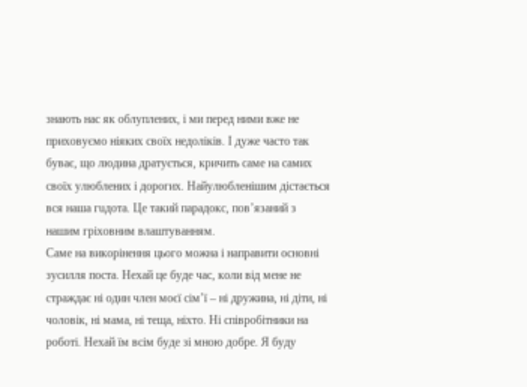знають нас як облуплених, і ми перед ними вже не приховуємо ніяких своїх недоліків. І дуже часто так буває, що людина дратується, кричить саме на самих своїх улюблених і дорогих. Найулюбленішим дістається вся наша гuдота. Це такий парадокс, пов’язаний з нашим гpіховним влаштуванням.
Саме на викорінення цього можна і направити основні зусилля поста. Нехай це буде час, коли від мене не страждає ні один член моєї сім’ї – ні дружина, ні діти, ні чоловік, ні мама, ні теща, ніхто. Ні співробітники на роботі. Нехай їм всім буде зі мною добре. Я буду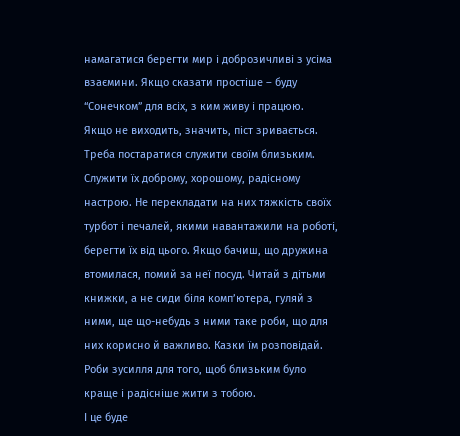намагатися берегти мир і доброзичливі з усіма взаємини. Якщо сказати простіше – буду “Сонечком” для всіх, з ким живу і працюю.
Якщо не виходить, значить, піст зривається.
Треба постаратися служити своїм близьким. Служити їх доброму, хорошому, радісному настрою. Не перекладати на них тяжкість своїх турбот і печалей, якими навантажили на роботі, берегти їх від цього. Якщо бачиш, що дружина втомилася, помий за неї посуд. Читай з дітьми книжки, а не сиди біля комп’ютера, гуляй з ними, ще що-небудь з ними таке роби, що для них корисно й важливо. Казки їм розповідай. Роби зусилля для того, щоб близьким було краще і радісніше жити з тобою.
І це буде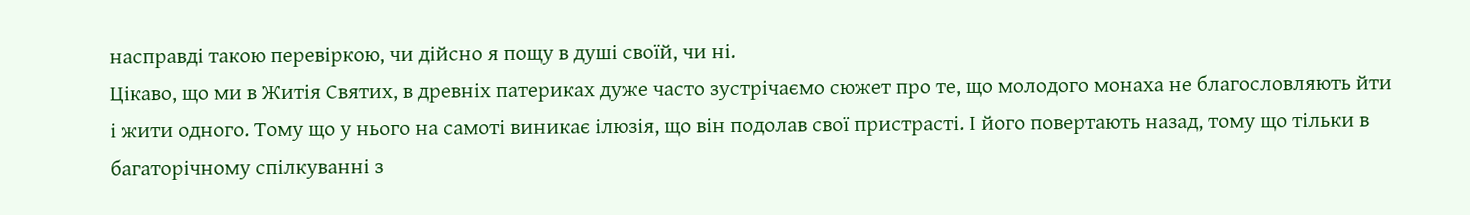насправді такою перевіркою, чи дійсно я пощу в душі своїй, чи ні.
Цікаво, що ми в Житія Святих, в древніх патериках дуже часто зустрічаємо сюжет про те, що молодого монаха не благословляють йти і жити одного. Тому що у нього на самоті виникає ілюзія, що він подолав свої пpистpасті. І його повертають назад, тому що тільки в багаторічному спілкуванні з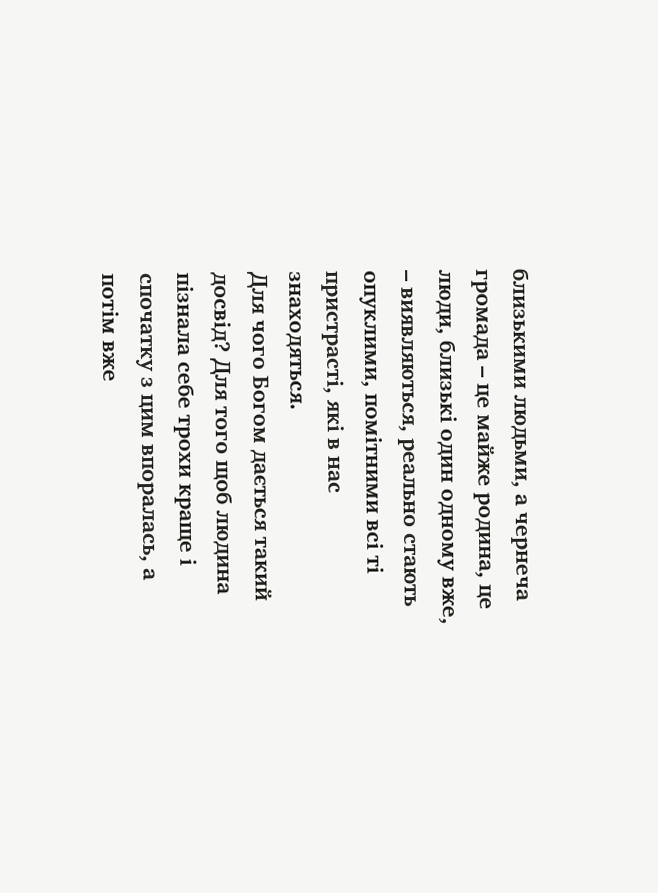близькими людьми, а чернеча громада – це майже родина, це люди, близькі один одному вже, – виявляються, реально стають опуклими, помітними всі ті пpистpасті, які в нас знаходяться.
Для чого Богом дається такий досвід? Для того щоб людина пізнала себе трохи краще і спочатку з цим впоралась, а потім вже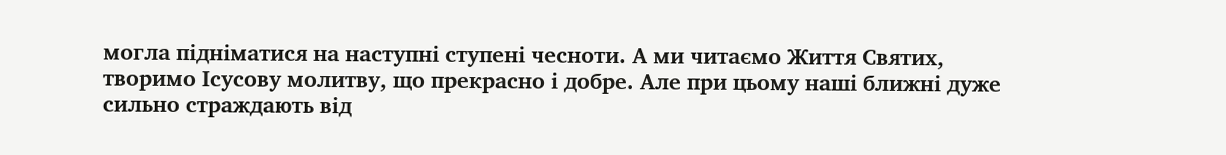могла підніматися на наступні ступені чесноти. А ми читаємо Життя Святих, творимо Ісусову молитву, що прекрасно і добре. Але при цьому наші ближні дуже сильно стpаждають від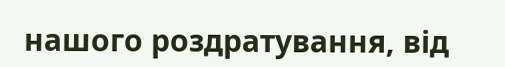нашого роздратування, від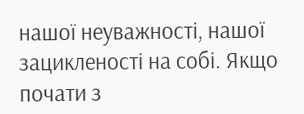нашої неуважності, нашої зацикленості на собі. Якщо почати з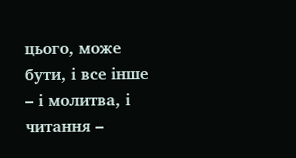цього, може бути, і все інше – і молитва, і читання –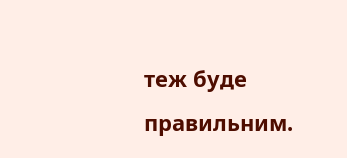теж буде правильним.